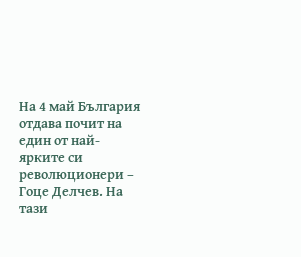На 4 май България отдава почит на един от най-ярките си революционери – Гоце Делчев. На тази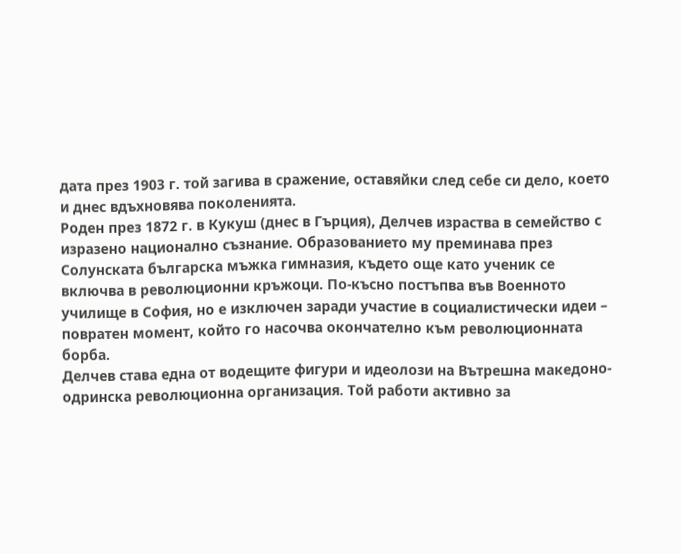дата през 1903 г. той загива в сражение, оставяйки след себе си дело, което и днес вдъхновява поколенията.
Роден през 1872 г. в Кукуш (днес в Гърция), Делчев израства в семейство с изразено национално съзнание. Образованието му преминава през Солунската българска мъжка гимназия, където още като ученик се включва в революционни кръжоци. По-късно постъпва във Военното училище в София, но е изключен заради участие в социалистически идеи – повратен момент, който го насочва окончателно към революционната борба.
Делчев става една от водещите фигури и идеолози на Вътрешна македоно-одринска революционна организация. Той работи активно за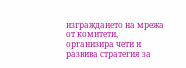изграждането на мрежа от комитети, организира чети и развива стратегия за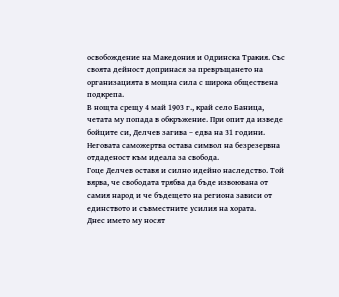освобождение на Македония и Одринска Тракия. Със своята дейност допринася за превръщането на организацията в мощна сила с широка обществена подкрепа.
В нощта срещу 4 май 1903 г., край село Баница, четата му попада в обкръжение. При опит да изведе бойците си, Делчев загива – едва на 31 години. Неговата саможертва остава символ на безрезервна отдаденост към идеала за свобода.
Гоце Делчев оставя и силно идейно наследство. Той вярва, че свободата трябва да бъде извоювана от самия народ и че бъдещето на региона зависи от единството и съвместните усилия на хората.
Днес името му носят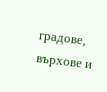градове, върхове и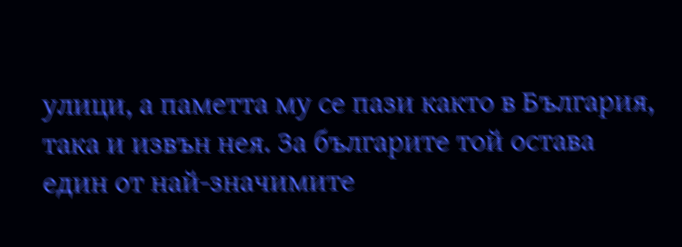улици, а паметта му се пази както в България, така и извън нея. За българите той остава един от най-значимите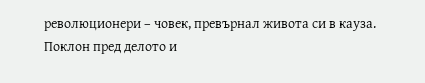революционери – човек, превърнал живота си в кауза.
Поклон пред делото и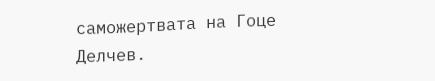саможертвата на Гоце Делчев.